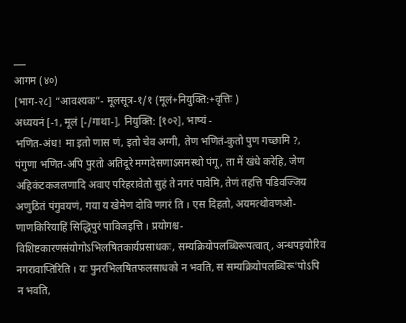___
आगम (४०)
[भाग-२८] “आवश्यक”- मूलसूत्र-१/१ (मूलं+नियुक्ति:+वृत्तिः )
अध्ययनं [-1, मूलं [-/गाथा-], नियुक्ति: [१०२], भाष्यं -
भणित-अंध! मा इतो णास णं, इतो चेव अग्गी, तेण भणितं-कुतो पुण गच्छामि ?, पंगुणा भणित-अपि पुरतो अतिदूरे मग्गदेसणाऽसमस्थो पंगू, ता में खंधे करेहि, जेण अहिकंटकजलणादि अवाए परिहरावेतो सुहं ते नगरं पावेमि, तेणं तहत्ति पडिवज्जिय अणुठितं पंगुवयणं, गया य खेमेण दोवि णगरं ति । एस दिहतो, अयमत्थोवणओ-णाणकिरियाहिं सिद्धिपुरं पाविजइत्ति । प्रयोगश्च-विशिष्टकारणसंयोगोऽभिलषितकार्यप्रसाधकः, सम्यक्रियोपलब्धिरूपत्वात्, अन्धपइयोरिव नगरावाप्तिरिति । यः पुनरभिलषितफलसाधको न भवति, स सम्यक्रियोपलब्धिरू'पोऽपि न भवति,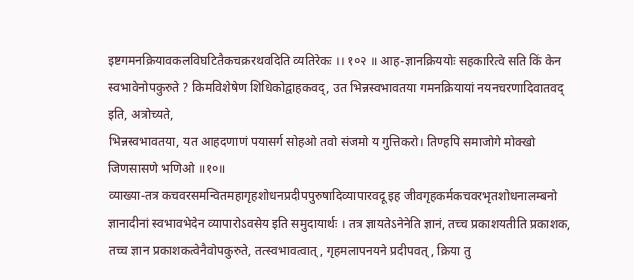इष्टगमनक्रियावकलविघटितैकचक्ररथवदिति व्यतिरेकः ।। १०२ ॥ आह-ज्ञानक्रिययोः सहकारित्वे सति किं केन स्वभावेनोपकुरुते ? किमविशेषेण शिधिकोद्वाहकवद्, उत भिन्नस्वभावतया गमनक्रियायां नयनचरणादिवातवद् इति, अत्रोच्यते,
भिन्नस्वभावतया, यत आहदणाणं पयासर्ग सोहओ तवो संजमो य गुत्तिकरो। तिण्हपि समाजोगे मोक्खो जिणसासणे भणिओ ॥१०॥
व्याख्या-तत्र कचवरसमन्वितमहागृहशोधनप्रदीपपुरुषादिव्यापारवदू इह जीवगृहकर्मकचवरभृतशोधनालम्बनो ज्ञानादीनां स्वभावभेदेन व्यापारोऽवसेय इति समुदायार्थः । तत्र ज्ञायतेऽनेनेति ज्ञानं, तच्च प्रकाशयतीति प्रकाशक, तच्च ज्ञान प्रकाशकत्वेनैवोपकुरुते, तत्स्वभावत्वात्, गृहमलापनयने प्रदीपवत्, क्रिया तु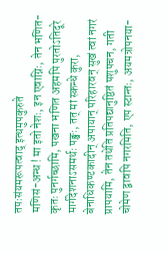तपःसंयमरूपत्वाद् इत्थमुपकुरुते
मणिसं-अन्ध ! मा इतो नेशः, इन एवाग्निः, तेन भणित-कृतः पुनर्गच्छामि, पखना भणित अहमपि पुरतोऽतिदूरे मार्गदेशनाऽसमर्थः पङ्खः, तत् मां स्कन्धे कुरा, बेनाधिकण्टकादीन् अपायान् परिहारवन् सुखं त्वां नगरं प्रापयामि, तेन तथेति प्रतिपद्यानुष्ठितं पशुपचन, गती चोमेण द्वावपि नगरमिति, एप स्टान्तः, अयमत्रोपनया-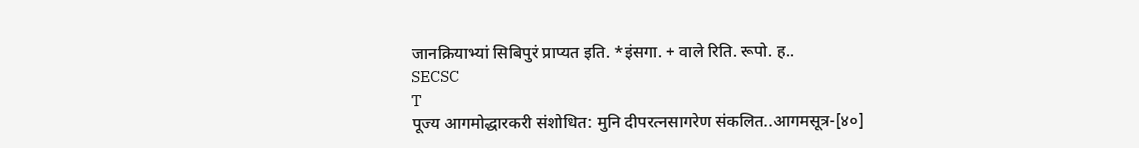जानक्रियाभ्यां सिबिपुरं प्राप्यत इति. *इंसगा. + वाले रिति. रूपो. ह..
SECSC
T
पूज्य आगमोद्धारकरी संशोधित: मुनि दीपरत्नसागरेण संकलित..आगमसूत्र-[४०]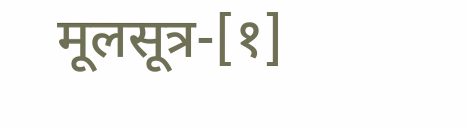मूलसूत्र-[१]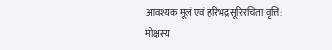आवश्यक मूलं एवं हरिभद्रसूरिरचिता वृत्ति: मोक्षस्य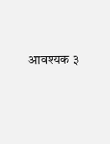आवश्यक ३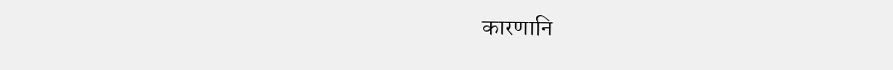कारणानि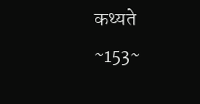कथ्यते
~153~